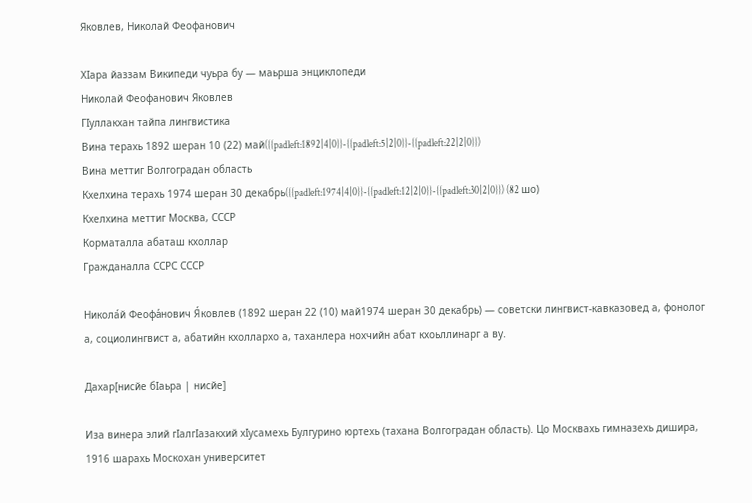Яковлев, Николай Феофанович

ХӀара йаззам Википеди чуьра бу — маьрша энциклопеди
Николай Феофанович Яковлев
ГӀуллакхан тайпа лингвистика
Вина терахь 1892 шеран 10 (22) май({{padleft:1892|4|0}}-{{padleft:5|2|0}}-{{padleft:22|2|0}})
Вина меттиг Волгоградан область
Кхелхина терахь 1974 шеран 30 декабрь({{padleft:1974|4|0}}-{{padleft:12|2|0}}-{{padleft:30|2|0}}) (82 шо)
Кхелхина меттиг Москва, СССР
Корматалла абаташ кхоллар
Гражданалла ССРС СССР

Никола́й Феофа́нович Я́ковлев (1892 шеран 22 (10) май1974 шеран 30 декабрь) — советски лингвист-кавказовед а, фонолог а, социолингвист а, абатийн кхоллархо а, таханлера нохчийн абат кхоьллинарг а ву.

Дахар[нисйе бӀаьра | нисйе]

Иза винера элий гӀалгӀазакхий хӀусамехь Булгурино юртехь (тахана Волгоградан область). Цо Москвахь гимназехь дишира, 1916 шарахь Москохан университет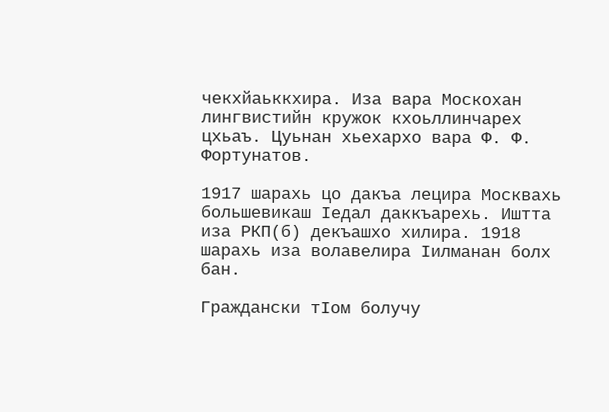чекхйаьккхира. Иза вара Москохан лингвистийн кружок кхоьллинчарех цхьаъ. Цуьнан хьехархо вара Ф. Ф. Фортунатов.

1917 шарахь цо дакъа лецира Москвахь большевикаш Ӏедал даккъарехь. Иштта иза РКП(б) декъашхо хилира. 1918 шарахь иза волавелира Ӏилманан болх бан.

Граждански тӀом болучу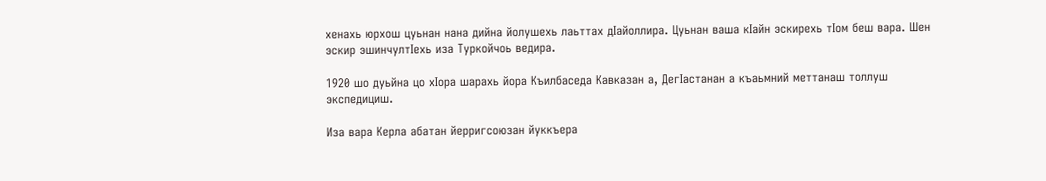хенахь юрхош цуьнан нана дийна йолушехь лаьттах дӀайоллира. Цуьнан ваша кӀайн эскирехь тӀом беш вара. Шен эскир эшинчултӀехь иза Туркойчоь ведира.

1920 шо дуьйна цо хӀора шарахь йора Къилбаседа Кавказан а, ДегӀастанан а къаьмний меттанаш толлуш экспедициш.

Иза вара Керла абатан йерригсоюзан йуккъера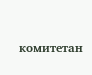комитетан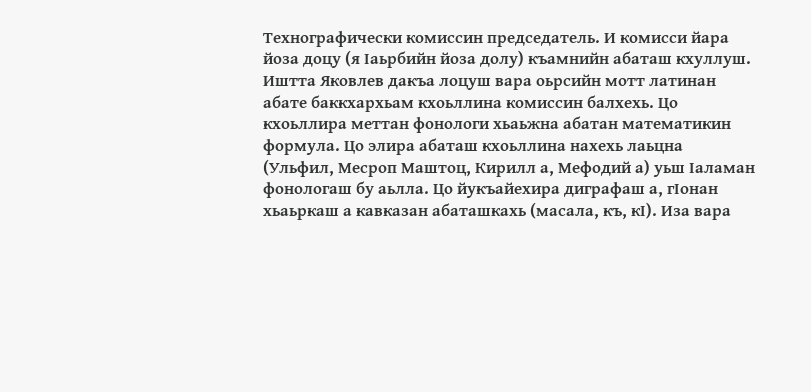Технографически комиссин председатель. И комисси йара йоза доцу (я Ӏаьрбийн йоза долу) къамнийн абаташ кхуллуш. Иштта Яковлев дакъа лоцуш вара оьрсийн мотт латинан абате баккхархьам кхоьллина комиссин балхехь. Цо кхоьллира меттан фонологи хьаьжна абатан математикин формула. Цо элира абаташ кхоьллина нахехь лаьцна (Ульфил, Месроп Маштоц, Кирилл а, Мефодий а) уьш Ӏаламан фонологаш бу аьлла. Цо йукъайехира диграфаш а, гӀонан хьаьркаш а кавказан абаташкахь (масала, къ, кӀ). Иза вара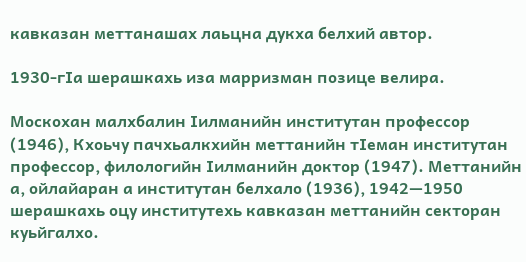кавказан меттанашах лаьцна дукха белхий автор.

1930-гӀа шерашкахь иза марризман позице велира.

Москохан малхбалин Ӏилманийн институтан профессор (1946), Кхоьчу пачхьалкхийн меттанийн тӀеман институтан профессор, филологийн Ӏилманийн доктор (1947). Меттанийн а, ойлайаран а институтан белхало (1936), 1942—1950 шерашкахь оцу институтехь кавказан меттанийн секторан куьйгалхо.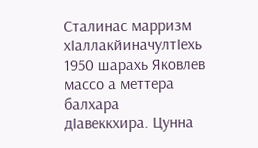Сталинас марризм хӀаллакйиначултӀехь 1950 шарахь Яковлев массо а меттера балхара дӀавеккхира. Цунна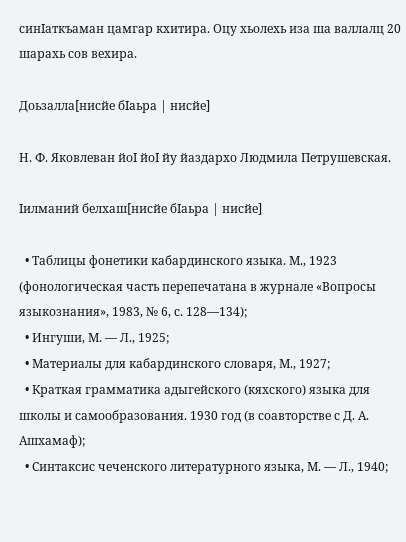синӀаткъаман цамгар кхитира. Оцу хьолехь иза ша валлалц 20 шарахь сов вехира.

Доьзалла[нисйе бӀаьра | нисйе]

Н. Ф. Яковлеван йоӀ йоӀ йу йаздархо Людмила Петрушевская.

Ӏилманий белхаш[нисйе бӀаьра | нисйе]

  • Таблицы фонетики кабардинского языка. М., 1923 (фонологическая часть перепечатана в журнале «Вопросы языкознания», 1983, № 6, с. 128—134);
  • Ингуши, М. — Л., 1925;
  • Материалы для кабардинского словаря, М., 1927;
  • Краткая грамматика адыгейского (кяхского) языка для школы и самообразования. 1930 год (в соавторстве с Д. А. Ашхамаф);
  • Синтаксис чеченского литературного языка, М. — Л., 1940;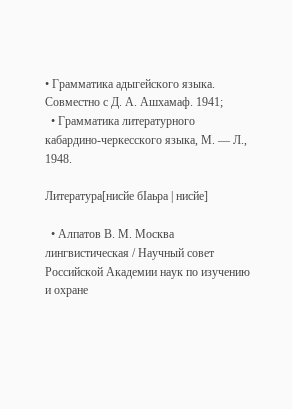• Грамматика адыгейского языка. Совместно с Д. А. Ашхамаф. 1941;
  • Грамматика литературного кабардино-черкесского языка, М. — Л., 1948.

Литература[нисйе бӀаьра | нисйе]

  • Алпатов В. М. Москва лингвистическая / Научный совет Российской Академии наук по изучению и охране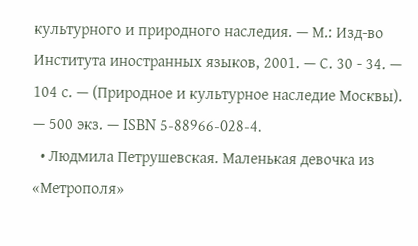культурного и природного наследия. — М.: Изд-во Института иностранных языков, 2001. — С. 30 - 34. — 104 с. — (Природное и культурное наследие Москвы). — 500 экз. — ISBN 5-88966-028-4.
  • Людмила Петрушевская. Маленькая девочка из «Метрополя»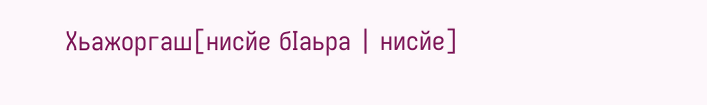Хьажоргаш[нисйе бӀаьра | нисйе]